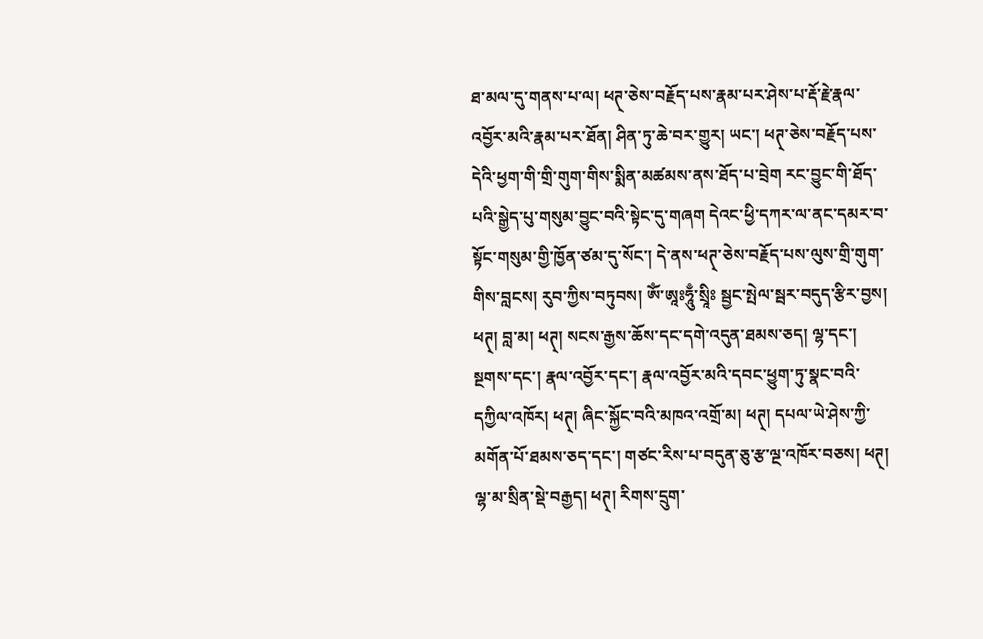ཐ་མལ་དུ་གནས་པ་ལ། ཕཊ྄་ཅེས་བརྗོད་པས་རྣམ་པར་ཤེས་པ་རྡོ་རྗེ་རྣལ་འབྱོར་མའི་རྣམ་པར་ཐོན། ཤིན་ཏུ་ཆེ་བར་གྱུར། ཡང་། ཕཊ྄་ཅེས་བརྗོད་པས་དེའི་ཕྱག་གི་གྲི་གུག་གིས་སྨིན་མཚམས་ནས་ཐོད་པ་བྲེག རང་བྱུང་གི་ཐོད་པའི་སྒྱེད་པུ་གསུམ་བྱུང་བའི་སྟེང་དུ་གཞག དེའང་ཕྱི་དཀར་ལ་ནང་དམར་བ་སྟོང་གསུམ་གྱི་ཁྱོན་ཙམ་དུ་སོང་། དེ་ནས་ཕཊ྄་ཅེས་བརྗོད་པས་ལུས་གྲི་གུག་གིས་བླངས། རུབ་ཀྱིས་བཏུབས། ཨོཾ་ཨཱཿཧཱུྃ་སྲཱིཿ སྦྱང་སྤེལ་སྦར་བདུད་རྩིར་བྱས། ཕཊ྄། བླ་མ། ཕཊ྄། སངས་རྒྱས་ཆོས་དང་དགེ་འདུན་ཐམས་ཅད། ལྷ་དང་། སྔགས་དང་། རྣལ་འབྱོར་དང་། རྣལ་འབྱོར་མའི་དབང་ཕྱུག་ཏུ་སྣང་བའི་དཀྱིལ་འཁོར། ཕཊ྄། ཞིང་སྐྱོང་བའི་མཁའ་འགྲོ་མ། ཕཊ྄། དཔལ་ཡེ་ཤེས་ཀྱི་མགོན་པོ་ཐམས་ཅད་དང་། གཙང་རིས་པ་བདུན་ཅུ་རྩ་ལྔ་འཁོར་བཅས། ཕཊ྄། ལྷ་མ་སྲིན་སྡེ་བརྒྱད། ཕཊ྄། རིགས་དྲུག་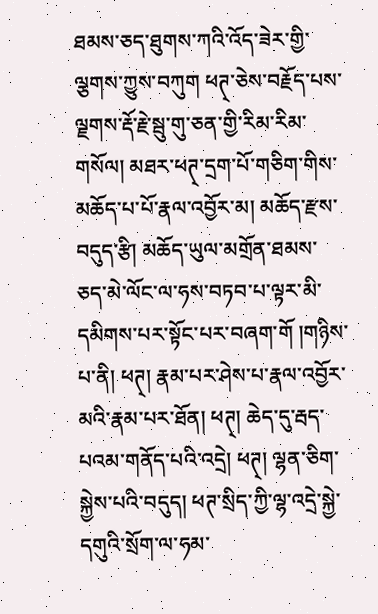ཐམས་ཅད་ཐུགས་ཀའི་འོད་ཟེར་གྱི་ལྕགས་ཀྱུས་བཀུག ཕཊ྄་ཅེས་བརྗོད་པས་ལྗགས་རྡོ་རྗེ་སྦུ་གུ་ཅན་གྱི་རིམ་རིམ་གསོལ། མཐར་ཕཊ྄་དྲག་པོ་གཅིག་གིས་མཆོད་པ་པོ་རྣལ་འབྱོར་མ། མཆོད་རྫས་བདུད་རྩི། མཆོད་ཡུལ་མགྲོན་ཐམས་ཅད་མེ་ལོང་ལ་ཧས་བཏབ་པ་ལྟར་མི་དམིགས་པར་སྟོང་པར་བཞག་གོ །གཉིས་པ་ནི། ཕཊ྄། རྣམ་པར་ཤེས་པ་རྣལ་འབྱོར་མའི་རྣམ་པར་ཐོན། ཕཊ྄། ཆེད་དུ་རྦད་པའམ་གནོད་པའི་འདྲེ། ཕཊ྄། ལྷན་ཅིག་སྐྱེས་པའི་བདུད། ཕཊ་སྲིད་ཀྱི་ལྷ་འདྲེ་སྐྱེ་དགུའི་སྲོག་ལ་ཧམ་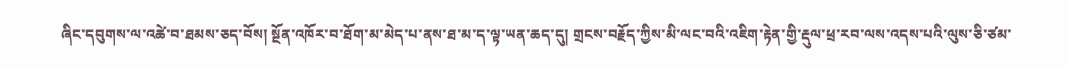ཞིང་དབུགས་ལ་འཚེ་བ་ཐམས་ཅད་བོས། སྔོན་འཁོར་བ་ཐོག་མ་མེད་པ་ནས་ཐ་མ་ད་ལྟ་ཡན་ཆད་དུ། གྲངས་བརྗོད་ཀྱིས་མི་ལང་བའི་འཇིག་རྟེན་གྱི་རྡུལ་ཕྲ་རབ་ལས་འདས་པའི་ལུས་ཅི་ཙམ་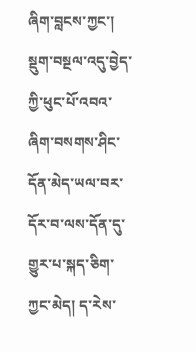ཞིག་བླངས་ཀྱང་། སྡུག་བསྔལ་འདུ་བྱེད་ཀྱི་ཕུང་པོ་འབའ་ཞིག་བསགས་ཤིང་དོན་མེད་ཡལ་བར་དོར་བ་ལས་དོན་དུ་གྱུར་པ་སྐད་ཅིག་ཀྱང་མེད། ད་རེས་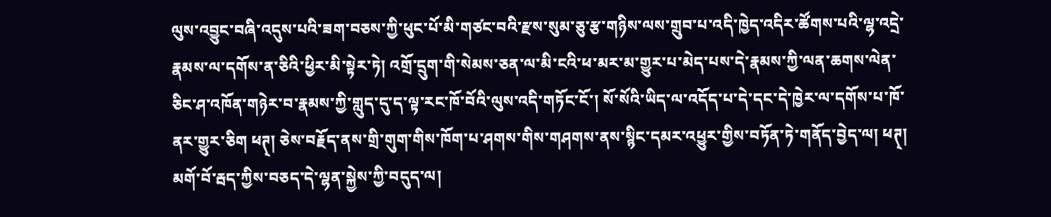ལུས་འབྱུང་བཞི་འདུས་པའི་ཟག་བཅས་ཀྱི་ཕུང་པོ་མི་གཙང་བའི་རྫས་སུམ་ཅུ་རྩ་གཉིས་ལས་གྲུབ་པ་འདི་ཁྱེད་འདིར་ཚོགས་པའི་ལྷ་འདྲེ་རྣམས་ལ་དགོས་ན་ཅིའི་ཕྱིར་མི་སྟེར་ཏེ། འགྲོ་དྲུག་གི་སེམས་ཅན་ལ་མི་ངའི་ཕ་མར་མ་གྱུར་པ་མེད་པས་དེ་རྣམས་ཀྱི་ལན་ཆགས་ལེན་ཅིང་ཤ་འཁོན་གཉེར་བ་རྣམས་ཀྱི་གླུད་དུ་ད་ལྟ་རང་ཁོ་བོའི་ལུས་འདི་གཏོང་ངོ་། སོ་སོའི་ཡིད་ལ་འདོད་པ་དེ་དང་དེ་ཁྱེར་ལ་དགོས་པ་ཁོ་ནར་གྱུར་ཅིག ཕཊ྄། ཅེས་བརྗོད་ནས་གྲི་གུག་གིས་ཁོག་པ་ཤགས་གིས་གཤགས་ནས་སྙིང་དམར་འཕྱུར་གྱིས་བཏོན་ཏེ་གནོད་བྱེད་ལ། ཕཊ྄། མགོ་བོ་རྦད་ཀྱིས་བཅད་དེ་ལྷན་སྐྱེས་ཀྱི་བདུད་ལ།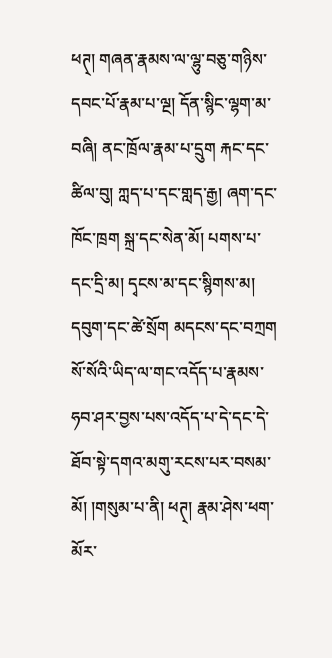ཕཊ྄། གཞན་རྣམས་ལ་ལྷུ་བཅུ་གཉིས་དབང་པོ་རྣམ་པ་ལྔ། དོན་སྙིང་ལྷག་མ་བཞི། ནང་ཁྲོལ་རྣམ་པ་དྲུག རྐང་དང་ཚིལ་བུ། ཀླད་པ་དང་གླད་རྒྱ། ཞག་དང་ཁོང་ཁྲག སྐྲ་དང་སེན་མོ། པགས་པ་དང་དྲི་མ། དྭངས་མ་དང་སྙིགས་མ། དབུག་དང་ཚེ་སྲོག མདངས་དང་བཀྲག སོ་སོའི་ཡིད་ལ་གང་འདོད་པ་རྣམས་ཧབ་ཤར་བྱས་པས་འདོད་པ་དེ་དང་དེ་ཐོབ་སྟེ་དགའ་མགུ་རངས་པར་བསམ་མོ། །གསུམ་པ་ནི། ཕཊ྄། རྣམ་ཤེས་ཕག་མོར་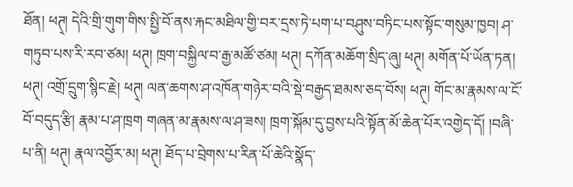ཐོན། ཕཊ྄། དེའི་གྲི་གུག་གིས་སྤྱི་བོ་ནས་རྐང་མཐིལ་གྱི་བར་དྲས་ཏེ་པག་པ་བཤུས་བཏིང་པས་སྟོང་གསུམ་ཁྱབ། ཤ་གཏུབ་པས་རི་རབ་ཙམ། ཕཊ྄། ཁྲག་བསྐྱིལ་བ་རྒྱ་མཚོ་ཙམ། ཕཊ྄། དཀོན་མཆོག་སྲིད་ཞུ། ཕཊ྄། མགོན་པོ་ཡོན་ཏན། ཕཊ྄། འགྲོ་དྲུག་སྙིང་རྗེ། ཕཊ྄། ལན་ཆགས་ཤ་འཁོན་གཉེར་བའི་སྡེ་བརྒྱད་ཐམས་ཅད་བོས། ཕཊ྄། གོང་མ་རྣམས་ལ་ངོ་བོ་བདུད་རྩི། རྣམ་པ་ཤ་ཁྲག གཞན་མ་རྣམས་ལ་ཤ་ཟས། ཁྲག་སྐོམ་དུ་བྱས་པའི་སྟོན་མོ་ཆེན་པོར་འགྱེད་དོ། །བཞི་པ་ནི། ཕཊ྄། རྣལ་འབྱོར་མ། ཕཊ྄། ཐོད་པ་བྲེགས་པ་རིན་པོ་ཆེའི་སྣོད་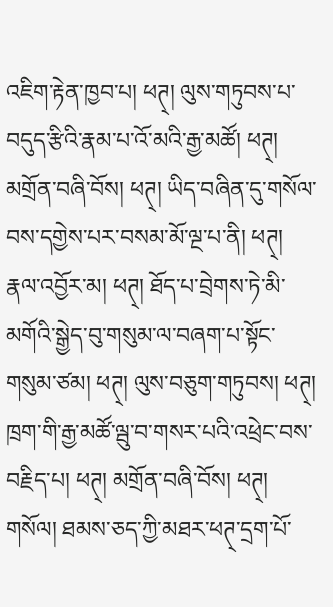འཇིག་རྟེན་ཁྱབ་པ། ཕཊ྄། ལུས་གཏུབས་པ་བདུད་རྩིའི་རྣམ་པ་འོ་མའི་རྒྱ་མཚོ། ཕཊ྄། མགྲོན་བཞི་བོས། ཕཊ྄། ཡིད་བཞིན་དུ་གསོལ་བས་དགྱེས་པར་བསམ་མོ་ལྔ་པ་ནི། ཕཊ྄། རྣལ་འབྱོར་མ། ཕཊ྄། ཐོད་པ་བྲེགས་ཏེ་མི་མགོའི་སྒྱེད་བུ་གསུམ་ལ་བཞག་པ་སྟོང་གསུམ་ཙམ། ཕཊ྄། ལུས་བཅུག་གཏུབས། ཕཊ྄། ཁྲག་གི་རྒྱ་མཚོ་ལྦུ་བ་གསར་པའི་འཕྲེང་བས་བརྗིད་པ། ཕཊ྄། མགྲོན་བཞི་བོས། ཕཊ྄། གསོལ། ཐམས་ཅད་ཀྱི་མཐར་ཕཊ྄་དྲག་པོ་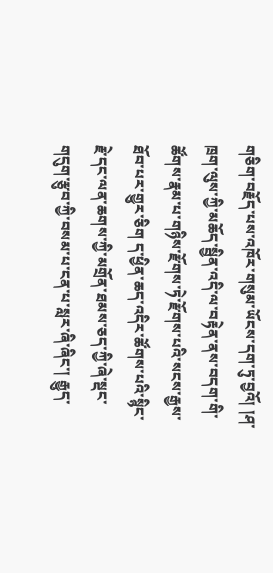གཅིག་བརྗོད་པས་འཁོར་གསུམ་ཡོངས་དག་ཏུ་བྱའོ། །ཤ་ཁྲག་ལུས་ཀྱི་མཆོད་སྦྱིན་འདི་ལ་བརྟེན་ནས་བདག་གི་ཚོགས་རྣམ་པ་གཉིས་རྫོགས་ཏེ་རྫོགས་པའི་སངས་རྒྱས་ཐོབ་པར་གྱུར་ཅིག ད་ཕྱིན་ཆད་འདིར་ཚོགས་པའི་སྙིང་རྗེ་དང་ལན་ཆགས་ཀྱི་མགྲོན་ཐམས་ཅད་ཀྱི་ཞེ་སྡང་གདུག་རྩུབ་ཀྱི་བསམ་པ་ངན་པ་སླར་ཞི་ཞིང་། རྒྱུད་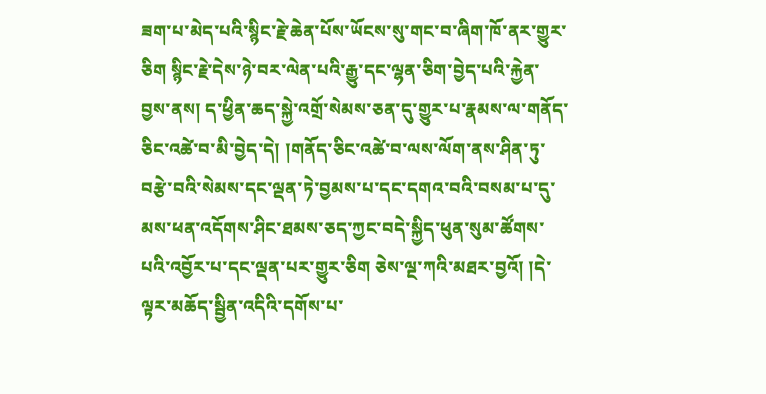ཟག་པ་མེད་པའི་སྙིང་རྗེ་ཆེན་པོས་ཡོངས་སུ་གང་བ་ཞིག་ཁོ་ནར་གྱུར་ཅིག སྙིང་རྗེ་དེས་ཉེ་བར་ལེན་པའི་རྒྱུ་དང་ལྷན་ཅིག་བྱེད་པའི་རྐྱེན་བྱས་ནས། ད་ཕྱིན་ཆད་སྐྱེ་འགྲོ་སེམས་ཅན་དུ་གྱུར་པ་རྣམས་ལ་གནོད་ཅིང་འཚེ་བ་མི་བྱེད་དེ། །གནོད་ཅིང་འཚེ་བ་ལས་ལོག་ནས་ཤིན་ཏུ་བརྩེ་བའི་སེམས་དང་ལྡན་ཏེ་བྱམས་པ་དང་དགའ་བའི་བསམ་པ་དུ་མས་ཕན་འདོགས་ཤིང་ཐམས་ཅད་ཀྱང་བདེ་སྐྱིད་ཕུན་སུམ་ཚོགས་པའི་འབྱོར་པ་དང་ལྡན་པར་གྱུར་ཅིག ཅེས་ལྔ་ཀའི་མཐར་བྱའོ། །དེ་ལྟར་མཆོད་སྦྱིན་འདིའི་དགོས་པ་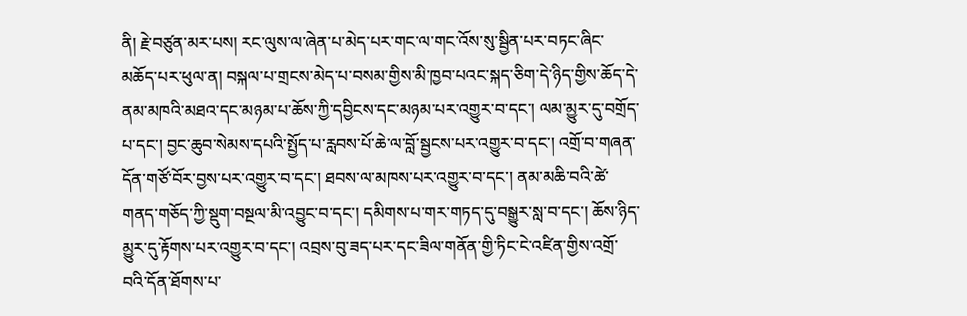ནི། རྗེ་བཙུན་མར་པས། རང་ལུས་ལ་ཞེན་པ་མེད་པར་གང་ལ་གང་འོས་སུ་སྦྱིན་པར་བཏང་ཞིང་མཆོད་པར་ཕུལ་ན། བསྐལ་པ་གྲངས་མེད་པ་བསམ་གྱིས་མི་ཁྱབ་པའང་སྐད་ཅིག་དེ་ཉིད་གྱིས་ཆོད་དེ་ནམ་མཁའི་མཐའ་དང་མཉམ་པ་ཆོས་ཀྱི་དབྱིངས་དང་མཉམ་པར་འགྱུར་བ་དང་། ལམ་མྱུར་དུ་བགྲོད་པ་དང་། བྱང་ཆུབ་སེམས་དཔའི་སྤྱོད་པ་རླབས་པོ་ཆེ་ལ་བློ་སྦྱངས་པར་འགྱུར་བ་དང་། འགྲོ་བ་གཞན་དོན་གཙོ་བོར་བྱས་པར་འགྱུར་བ་དང་། ཐབས་ལ་མཁས་པར་འགྱུར་བ་དང་། ནམ་མཆི་བའི་ཚེ་གནད་གཅོད་ཀྱི་སྡུག་བསྔལ་མི་འབྱུང་བ་དང་། དམིགས་པ་གར་གཏད་དུ་བསྒྱུར་སླ་བ་དང་། ཆོས་ཉིད་མྱུར་དུ་རྟོགས་པར་འགྱུར་བ་དང་། འབྲས་བུ་ཟད་པར་དང་ཟིལ་གནོན་གྱི་ཏིང་ངེ་འཛིན་གྱིས་འགྲོ་བའི་དོན་ཐོགས་པ་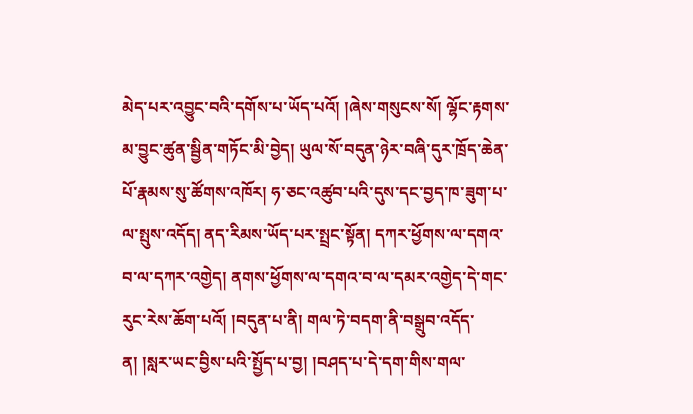མེད་པར་འབྱུང་བའི་དགོས་པ་ཡོད་པའོ། །ཞེས་གསུངས་སོ། ལྷོང་རྟགས་མ་བྱུང་ཚུན་སྦྱིན་གཏོང་མི་བྱེད། ཡུལ་སོ་བདུན་ཉེར་བཞི་དུར་ཁྲོད་ཆེན་པོ་རྣམས་སུ་ཚོགས་འཁོར། ཧ་ཅང་འཚུབ་པའི་དུས་དང་བྱད་ཁ་ཟུག་པ་ལ་སྤུས་འདོད། ནད་རིམས་ཡོད་པར་སྤྲང་སྟོན། དཀར་ཕྱོགས་ལ་དགའ་བ་ལ་དཀར་འགྱེད། ནགས་ཕྱོགས་ལ་དགའ་བ་ལ་དམར་འགྱེད་དེ་གང་རུང་རེས་ཆོག་པའོ། །བདུན་པ་ནི། གལ་ཏེ་བདག་ནི་བསྒྲུབ་འདོད་ན། །སླར་ཡང་བྱིས་པའི་སྤྱོད་པ་བྱ། །བཤད་པ་དེ་དག་གིས་གལ་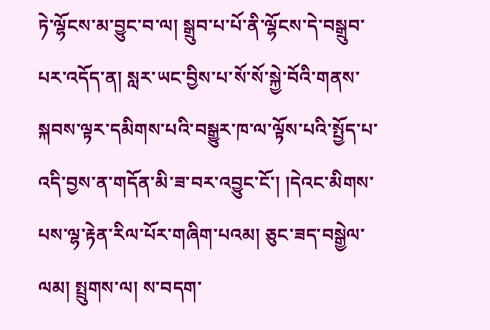ཏེ་ལྷོངས་མ་བྱུང་བ་ལ། སྒྲུབ་པ་པོ་ནི་ལྷོངས་དེ་བསྒྲུབ་པར་འདོད་ན། སླར་ཡང་བྱིས་པ་སོ་སོ་སྐྱེ་བོའི་གནས་སྐབས་ལྟར་དམིགས་པའི་བསྒྱུར་ཁ་ལ་ལྟོས་པའི་སྤྱོད་པ་འདི་བྱས་ན་གདོན་མི་ཟ་བར་འབྱུང་ངོ་། །དེའང་མིགས་པས་ལྷ་རྟེན་རིལ་པོར་གཞིག་པའམ། ཅུང་ཟད་བསྒྱེལ་ལམ། སྤྲུགས་ལ། ས་བདག་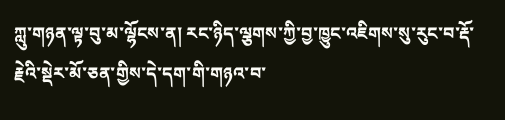ཀླུ་གཉན་ལྟ་བུ་མ་ལྷོངས་ན། རང་ཉིད་ལྕགས་ཀྱི་བྱ་ཁྱུང་འཇིགས་སུ་རུང་བ་རྡོ་རྗེའི་སྡེར་མོ་ཅན་གྱིས་དེ་དག་གི་གཉའ་བ་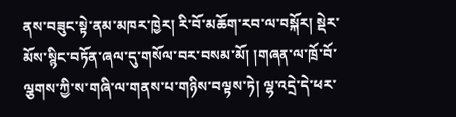ནས་བཟུང་སྟེ་ནམ་མཁར་ཁྱེར། རི་བོ་མཆོག་རབ་ལ་བསྐོར། སྡེར་མོས་སྙིང་བཏོན་ཞལ་དུ་གསོལ་བར་བསམ་མོ། །གཞན་ལ་ཁྲོ་བོ་ལྕགས་ཀྱི་ས་གཞི་ལ་གནས་པ་གཉིས་བལྟས་ཏེ། ལྷ་འདྲེ་དེ་ཕར་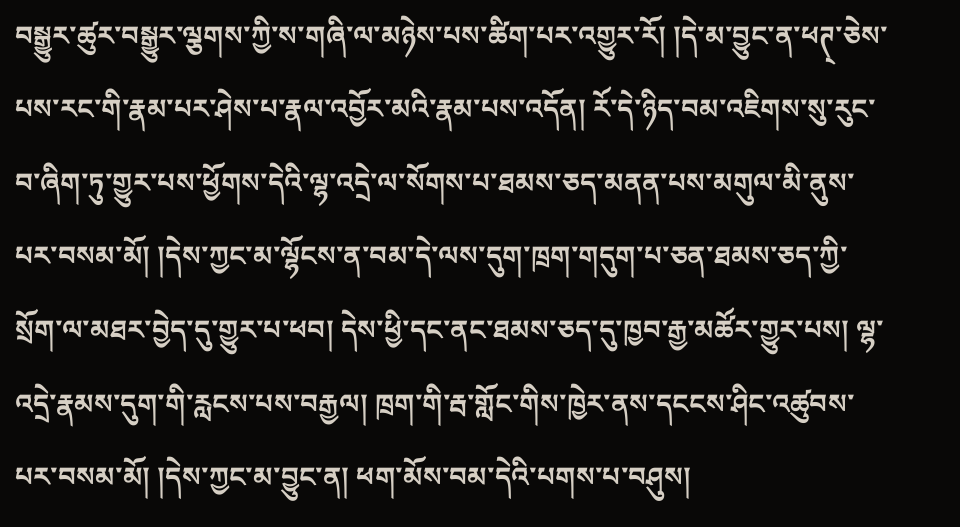བསྒྱུར་ཚུར་བསྒྱུར་ལྕགས་ཀྱི་ས་གཞི་ལ་མཉེས་པས་ཚིག་པར་འགྱུར་རོ། །དེ་མ་བྱུང་ན་ཕཊ྄་ཅེས་པས་རང་གི་རྣམ་པར་ཤེས་པ་རྣལ་འབྱོར་མའི་རྣམ་པས་འདོན། རོ་དེ་ཉིད་བམ་འཇིགས་སུ་རུང་བ་ཞིག་ཏུ་གྱུར་པས་ཕྱོགས་དེའི་ལྷ་འདྲེ་ལ་སོགས་པ་ཐམས་ཅད་མནན་པས་མགུལ་མི་ནུས་པར་བསམ་མོ། །དེས་ཀྱང་མ་ལྷོངས་ན་བམ་དེ་ལས་དུག་ཁྲག་གདུག་པ་ཅན་ཐམས་ཅད་ཀྱི་སྲོག་ལ་མཐར་བྱེད་དུ་གྱུར་པ་ཕབ། དེས་ཕྱི་དང་ནང་ཐམས་ཅད་དུ་ཁྱབ་རྒྱ་མཚོར་གྱུར་པས། ལྷ་འདྲེ་རྣམས་དུག་གི་རླངས་པས་བརྒྱལ། ཁྲག་གི་རྦ་གློང་གིས་ཁྱེར་ནས་དངངས་ཤིང་འཚུབས་པར་བསམ་མོ། །དེས་ཀྱང་མ་བྱུང་ན། ཕག་མོས་བམ་དེའི་པགས་པ་བཤུས།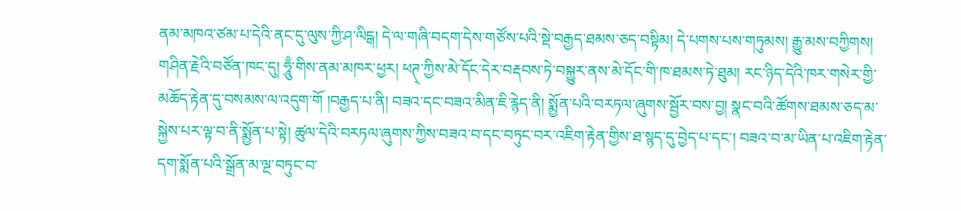ནམ་མཁའ་ཙམ་པ་དེའི་ནང་དུ་ལུས་ཀྱི་ཤ་ལིངྒ། དེ་ལ་གཞི་བདག་དེས་གཙོས་པའི་སྡེ་བརྒྱད་ཐམས་ཅད་བསྟིམ། དེ་པགས་པས་གཏུམས། རྒྱུ་མས་བཀྱིགས། གཤིན་རྗེའི་བཙོན་ཁང་དུ། ཧཱུྃ་གིས་ནམ་མཁར་ཕྱར། ཕཊ྄་ཀྱིས་མེ་དོང་དེར་བརྡབས་ཏེ་བསྐྱུར་ནས་མེ་དོང་གི་ཁ་ཐམས་ཏེ་ཐུམ། རང་ཉིད་དེའི་ཁར་གསེར་གྱི་མཆོད་རྟེན་དུ་བསམས་ལ་འདུག་གོ །བརྒྱད་པ་ནི། བཟའ་དང་བཟའ་མིན་ཇི་རྙེད་ནི། སྨྱོན་པའི་བརཏལ་ཞུགས་སྦྱོར་བས་བྱ། སྣང་བའི་ཚོགས་ཐམས་ཅད་མ་སྐྱེས་པར་ལྟ་བ་ནི་སྨྱོན་པ་སྟེ། ཚུལ་དེའི་བརཏལ་ཞུགས་ཀྱིས་བཟའ་བ་དང་བཏུང་བར་འཇིག་རྟེན་གྱིས་ཐ་སྙད་དུ་བྱེད་པ་དང་། བཟའ་བ་མ་ཡིན་པ་འཇིག་རྟེན་དག་སྨོན་པའི་སྒྲོན་མ་ལྔ་བཏུང་བ་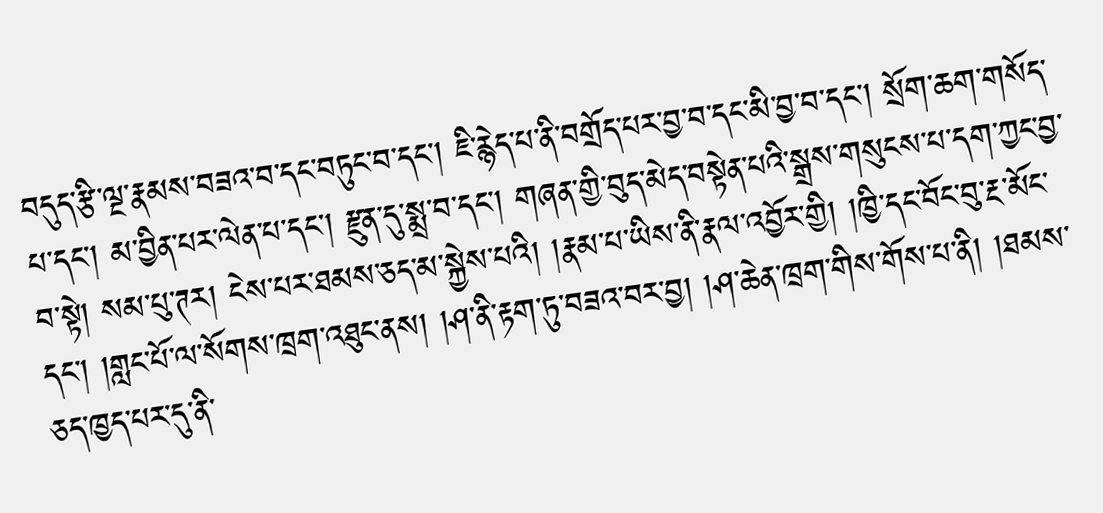བདུད་རྩི་ལྔ་རྣམས་བཟའ་བ་དང་བཏུང་བ་དང་། ཇི་རྙེད་པ་ནི་བགྲོད་པར་བྱ་བ་དང་མི་བྱ་བ་དང་། སྲོག་ཆག་གསོད་པ་དང་། མ་བྱིན་པར་ལེན་པ་དང་། རྫུན་དུ་སྨྲ་བ་དང་། གཞན་གྱི་བུད་མེད་བསྟེན་པའི་སྒྲས་གསུངས་པ་དག་ཀྱང་བྱ་བ་སྟེ། སམ་པུ་ཊར། ངེས་པར་ཐམས་ཅད་མ་སྐྱེས་པའི། །རྣམ་པ་ཡིས་ནི་རྣལ་འབྱོར་གྱི། །ཁྱི་དང་བོང་བུ་རྔ་མོང་དང་། །གླང་པོ་ལ་སོགས་ཁྲག་འཐུང་ནས། །ཤ་ནི་རྟག་ཏུ་བཟའ་བར་བྱ། །ཤ་ཆེན་ཁྲག་གིས་གོས་པ་ནི། །ཐམས་ཅད་ཁྱད་པར་དུ་ནི་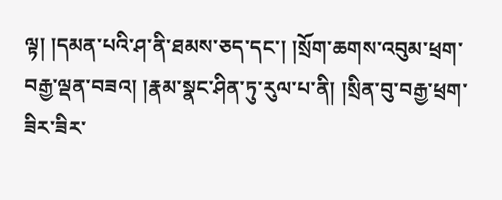ལྟ། །དམན་པའི་ཤ་ནི་ཐམས་ཅད་དང་། །སྲོག་ཆགས་འབུམ་ཕྲག་བརྒྱ་ལྡན་བཟའ། །རྣམ་སྣང་ཤིན་ཏུ་རུལ་པ་ནི། །སྲིན་བུ་བརྒྱ་ཕྲག་ཟིར་ཟིར་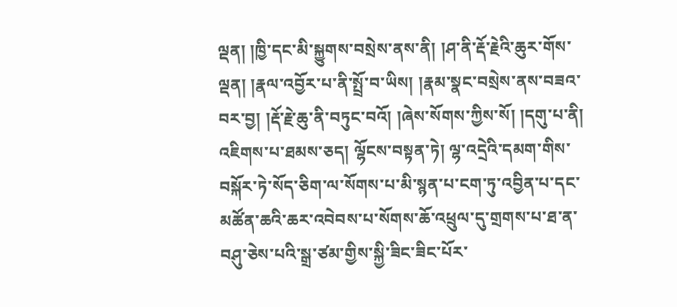ལྡན། །ཁྱི་དང་མི་སྐྱུགས་བསྲེས་ནས་ནི། །ཤ་ནི་རྡོ་རྗེའི་ཆུར་གོས་ལྡན། །རྣལ་འབྱོར་པ་ནི་སྤྲོ་བ་ཡིས། །རྣམ་སྣང་བསྲེས་ནས་བཟའ་བར་བྱ། །རྡོ་རྗེ་ཆུ་ནི་བཏུང་བའོ། །ཞེས་སོགས་ཀྱིས་སོ། །དགུ་པ་ནི། འཇིགས་པ་ཐམས་ཅད། ལྷོངས་བསྟན་ཏེ། ལྷ་འདྲེའི་དམག་གིས་བསྐོར་ཏེ་སོད་ཅིག་ལ་སོགས་པ་མི་སྙན་པ་ངག་ཏུ་འབྱིན་པ་དང་མཚོན་ཆའི་ཆར་འབེབས་པ་སོགས་ཆོ་འཕྲུལ་དུ་གྲགས་པ་ཐ་ན་བཤུ་ཅེས་པའི་སྒྲ་ཙམ་གྱིས་སྐྱི་ཟིང་ཟིང་པོར་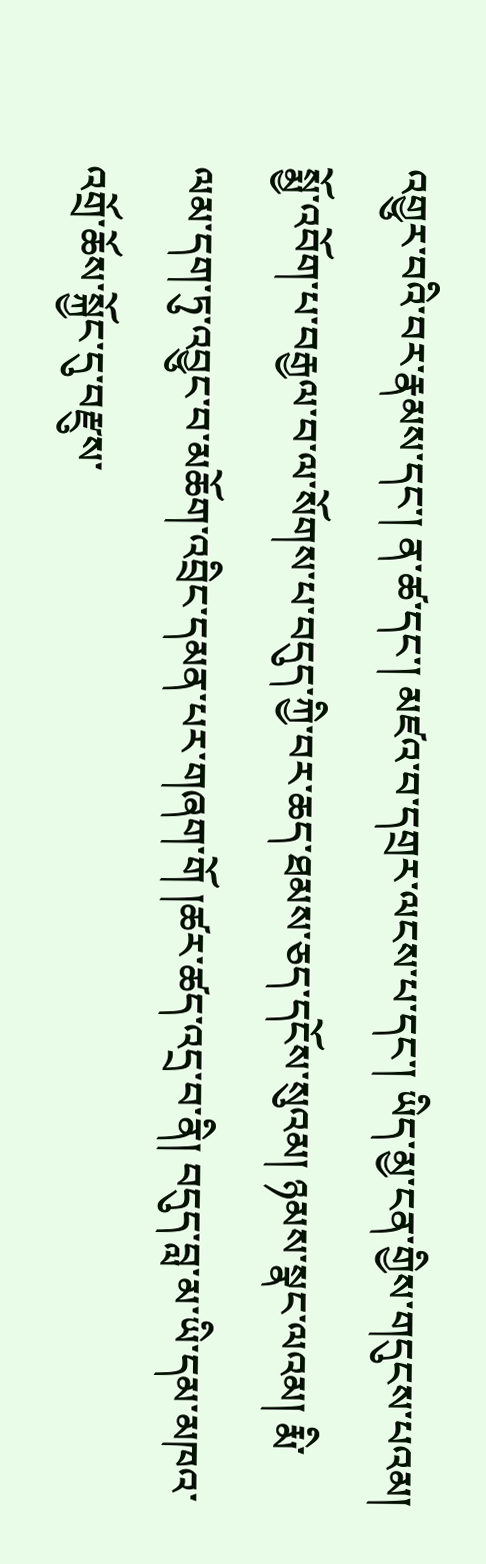འགྱུར་བའི་བར་རྣམས་དང་། ན་ཚ་དང་། མཛའ་བ་དགྲར་ལངས་པ་དང་། ཡིད་མྱ་ངན་གྱིས་གདུངས་པའམ། སྨྱོ་འབོག་པ་བརྒྱལ་བ་ལ་སོགས་པ་བདུད་ཀྱི་བར་ཆད་ཐམས་ཅད་དངོས་སུའམ། ཉམས་སྣང་ལའམ། རྨི་ལམ་དག་ཏུ་འབྱུང་བ་མཆོག་འབྲིང་དམན་པར་གཞག་གོ །ཚར་ཚད་འདྲ་བ་ནི། བདུད་བླ་མ་ཡི་དམ་མཁའ་འགྲོ་ཆོས་སྐྱོང་དུ་བརྫུས་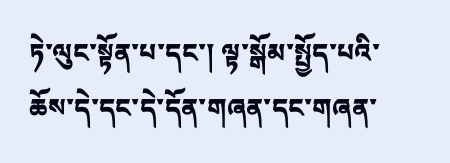ཏེ་ལུང་སྟོན་པ་དང་། ལྟ་སྒོམ་སྤྱོད་པའི་ཆོས་དེ་དང་དེ་དོན་གཞན་དང་གཞན་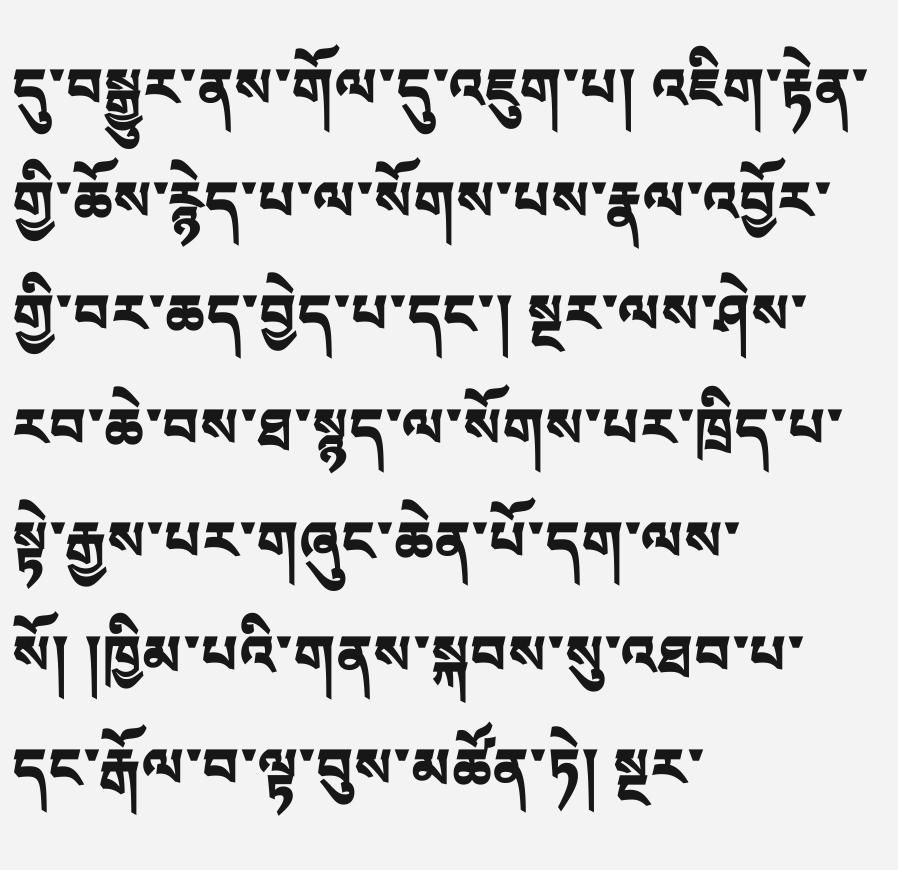དུ་བསྒྱུར་ནས་གོལ་དུ་འཇུག་པ། འཇིག་རྟེན་གྱི་ཆོས་རྙེད་པ་ལ་སོགས་པས་རྣལ་འབྱོར་གྱི་བར་ཆད་བྱེད་པ་དང་། སྔར་ལས་ཤེས་རབ་ཆེ་བས་ཐ་སྙད་ལ་སོགས་པར་ཁྲིད་པ་སྟེ་རྒྱས་པར་གཞུང་ཆེན་པོ་དག་ལས་སོ། །ཁྱིམ་པའི་གནས་སྐབས་སུ་འཐབ་པ་དང་རྒོལ་བ་ལྟ་བུས་མཚོན་ཏེ། སྔར་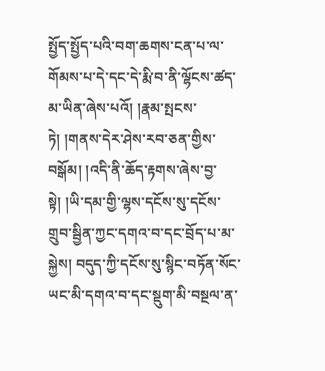སྤྱོད་སྤྱོད་པའི་བག་ཆགས་ངན་པ་ལ་གོམས་པ་དེ་དང་དེ་རྨི་བ་ནི་ལྷོངས་ཚད་མ་ཡིན་ཞེས་པའོ། །རྣམ་སྤངས་ཏེ། །གནས་དེར་ཤེས་རབ་ཅན་གྱིས་བསྒོམ། །འདི་ནི་ཆོད་རྟགས་ཞེས་བྱ་སྟེ། །ཡི་དམ་གྱི་ལྷས་དངོས་སུ་དངོས་གྲུབ་སྦྱིན་ཀྱང་དགའ་བ་དང་བྲོད་པ་མ་སྐྱེས། བདུད་ཀྱི་དངོས་སུ་སྙིང་བཏོན་སོང་ཡང་མི་དགའ་བ་དང་སྡུག་མི་བསྔལ་ན་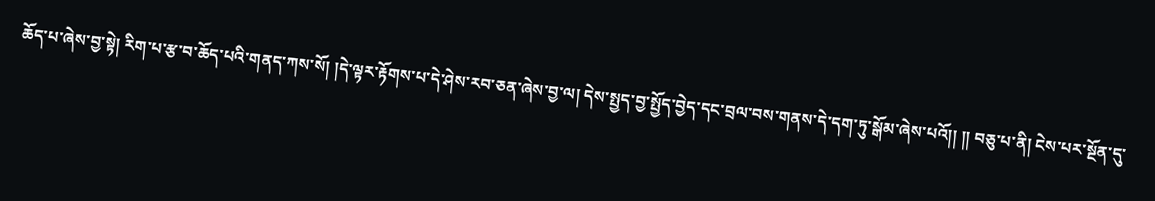ཆོད་པ་ཞེས་བྱ་སྟེ། རིག་པ་རྩ་བ་ཆོད་པའི་གནད་ཀས་སོ། །དེ་ལྟར་རྟོགས་པ་དེ་ཤེས་རབ་ཅན་ཞེས་བྱ་ལ། དེས་སྤྱད་བྱ་སྤྱོད་བྱེད་དང་བྲལ་བས་གནས་དེ་དག་ཏུ་སྒོམ་ཞེས་པའོ།། །། བཅུ་པ་ནི། ངེས་པར་སྔོན་དུ་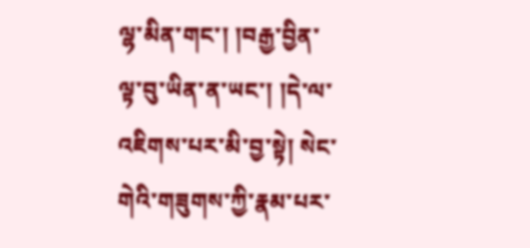ལྷ་མིན་གང་། །བརྒྱ་བྱིན་ལྟ་བུ་ཡིན་ན་ཡང་། །དེ་ལ་འཇིགས་པར་མི་བྱ་སྟེ། སེང་གེའི་གཟུགས་ཀྱི་རྣམ་པར་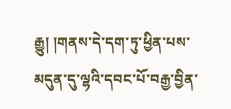རྒྱུ། །གནས་དེ་དག་ཏུ་ཕྱིན་པས་མདུན་དུ་ལྷའི་དབང་པོ་བརྒྱ་བྱིན་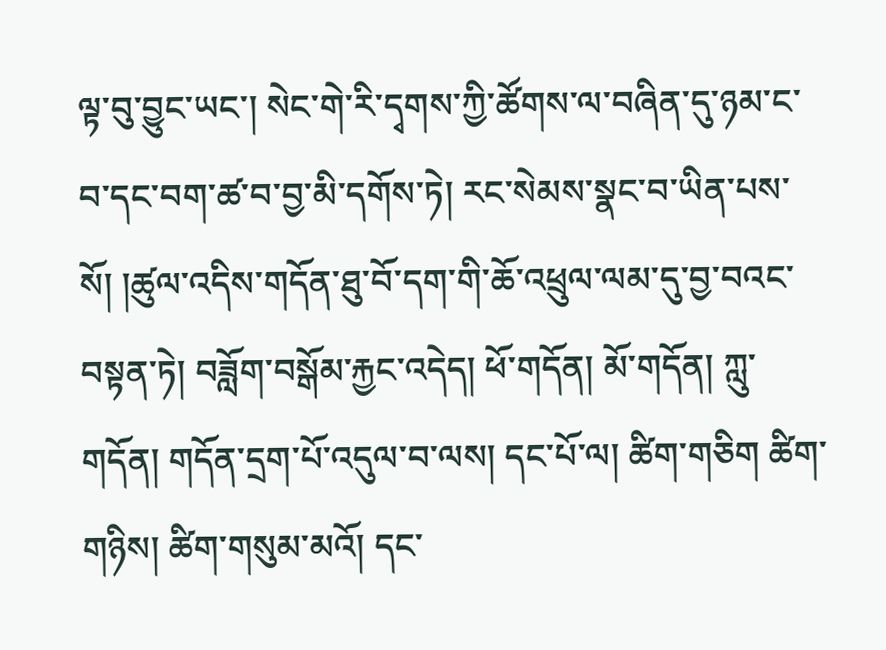ལྟ་བུ་བྱུང་ཡང་། སེང་གེ་རི་དྭགས་ཀྱི་ཚོགས་ལ་བཞིན་དུ་ཉམ་ང་བ་དང་བག་ཚ་བ་བྱ་མི་དགོས་ཏེ། རང་སེམས་སྣང་བ་ཡིན་པས་སོ། །ཚུལ་འདིས་གདོན་ཐུ་བོ་དག་གི་ཆོ་འཕྲུལ་ལམ་དུ་བྱ་བའང་བསྟན་ཏེ། བཟློག་བསྒོམ་རྐྱང་འདེད། ཕོ་གདོན། མོ་གདོན། ཀླུ་གདོན། གདོན་དྲག་པོ་འདུལ་བ་ལས། དང་པོ་ལ། ཚིག་གཅིག ཚིག་གཉིས། ཚིག་གསུམ་མའོ། དང་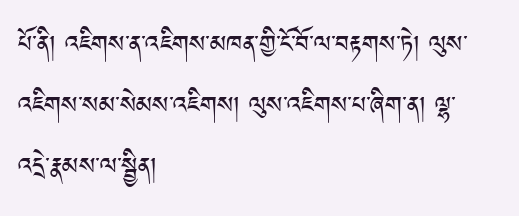པོ་ནི། འཇིགས་ན་འཇིགས་མཁན་གྱི་ངོ་བོ་ལ་བརྟགས་ཏེ། ལུས་འཇིགས་སམ་སེམས་འཇིགས། ལུས་འཇིགས་པ་ཞིག་ན། ལྷ་འདྲེ་རྣམས་ལ་སྦྱིན།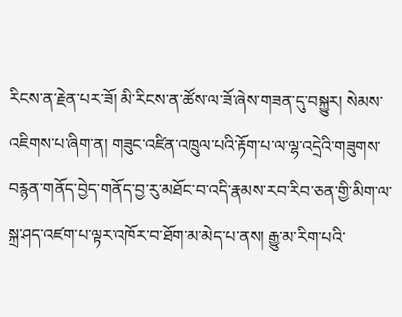རིངས་ན་རྗེན་པར་ཟོ། མི་རིངས་ན་ཚོས་ལ་ཟོ་ཞེས་གཟན་དུ་བསྐྱུར། སེམས་འཇིགས་པ་ཞིག་ན། གཟུང་འཛིན་འཁྲུལ་པའི་རྟོག་པ་ལ་ལྷ་འདྲེའི་གཟུགས་བརྙན་གནོད་བྱེད་གནོད་བྱ་རུ་མཐོང་བ་འདི་རྣམས་རབ་རིབ་ཅན་གྱི་མིག་ལ་སྐྲ་ཤད་འཛག་པ་ལྟར་འཁོར་བ་ཐོག་མ་མེད་པ་ནས། རྒྱུ་མ་རིག་པའི་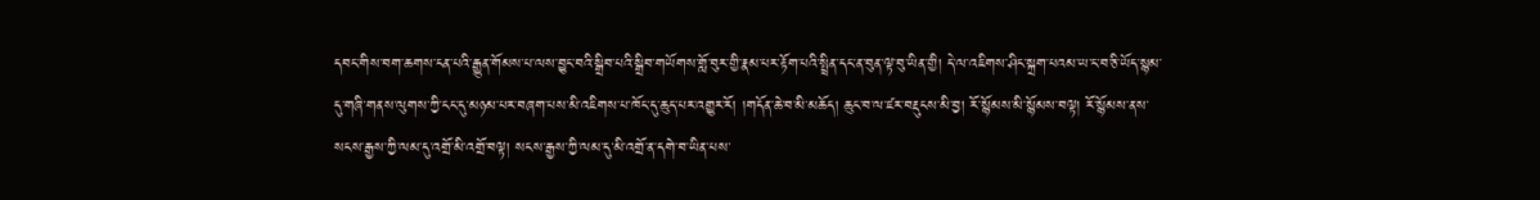དབང་གིས་བག་ཆགས་ངན་པའི་རྒྱུན་གོམས་པ་ལས་བྱུང་བའི་སྒྲིབ་པའི་སྒྲིབ་གཡོགས་གློ་བུར་གྱི་རྣམ་པར་རྟོག་པའི་སྤྲིན་དང་ན་བུན་ལྟ་བུ་ཡིན་གྱི། དེ་ལ་འཇིགས་ཤིང་སྐྲག་པའམ་ཡ་ང་བ་ཅི་ཡོད་སྙམ་དུ་གཞི་གནས་ལུགས་ཀྱི་ངང་དུ་མཉམ་པར་བཞག་པས་མི་འཇིགས་པ་ཁོང་དུ་ཆུད་པར་འགྱུར་རོ། །གདོན་ཆེ་བ་མི་མཆོད། ཆུང་བ་ལ་ཛར་བརྡུངས་མི་བྱ། རོ་སྙོམས་མི་སྙོམས་བལྟ། རོ་སྙོམས་ནས་སངས་རྒྱས་ཀྱི་ལམ་དུ་འགྲོ་མི་འགྲོ་བལྟ། སངས་རྒྱས་ཀྱི་ལམ་དུ་མི་འགྲོ་ན་དགེ་བ་ཡིན་པས་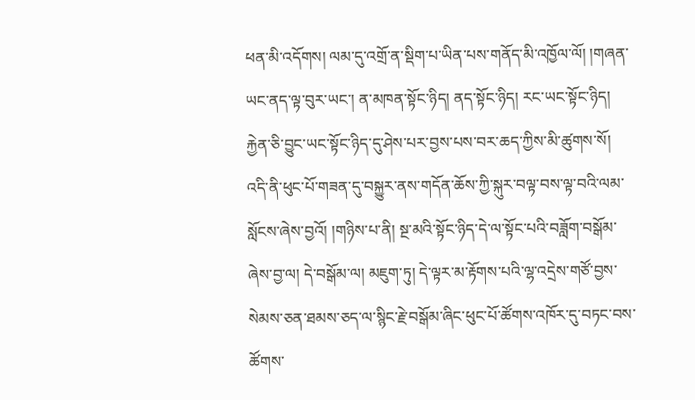ཕན་མི་འདོགས། ལམ་དུ་འགྲོ་ན་སྡིག་པ་ཡིན་པས་གནོད་མི་འཁྱོལ་ལོ། །གཞན་ཡང་ནད་ལྟ་བུར་ཡང་། ན་མཁན་སྟོང་ཉིད། ནད་སྟོང་ཉིད། རང་ཡང་སྟོང་ཉིད། རྐྱེན་ཅི་བྱུང་ཡང་སྟོང་ཉིད་དུ་ཤེས་པར་བྱས་པས་བར་ཆད་ཀྱིས་མི་ཚུགས་སོ། འདི་ནི་ཕུང་པོ་གཟན་དུ་བསྐྱུར་ནས་གདོན་ཆོས་ཀྱི་སྐུར་བལྟ་བས་ལྟ་བའི་ལམ་སློངས་ཞེས་བྱའོ། །གཉིས་པ་ནི། སྔ་མའི་སྟོང་ཉིད་དེ་ལ་སྟོང་པའི་བཟློག་བསྒོམ་ཞེས་བྱ་ལ། དེ་བསྒོམ་ལ། མཇུག་ཏུ། དེ་ལྟར་མ་རྟོགས་པའི་ལྷ་འདྲེས་གཙོ་བྱས་སེམས་ཅན་ཐམས་ཅད་ལ་སྙིང་རྗེ་བསྒོམ་ཞིང་ཕུང་པོ་ཚོགས་འཁོར་དུ་བཏང་བས་ཚོགས་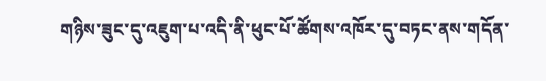གཉིས་ཟུང་དུ་འཇུག་པ་འདི་ནི་ཕུང་པོ་ཚོགས་འཁོར་དུ་བཏང་ནས་གདོན་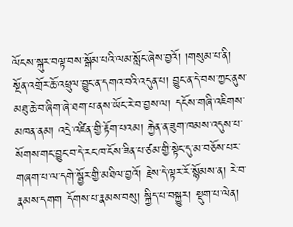ལོངས་སྐུར་བལྟ་བས་སྒོམ་པའི་ལམ་སློང་ཞེས་བྱའོ། །གསུམ་པ་ནི། སྔོན་འགྲོར་ཆོ་འཕྲུལ་བྱུང་ན་དགའ་བའི་འདུན་པ། བྱུང་ན་དེ་བས་ཀྱང་ནུས་མཐུ་ཆེ་བ་ཞིག་ཞེ་ཐག་པ་ནས་ཡོང་རེ་བ་བྱས་ལ། དངོས་གཞི་འཇིགས་མཁན་ནམ། འདྲེ་འཛིན་གྱི་རྟོག་པའམ། རྐྱེན་ན་ཟུག་ཁམས་འདུས་པ་སོགས་གང་བྱུང་བ་དེ་རང་ཁ་ངོས་ཟིན་པ་ཙམ་གྱི་སྟེང་དུ་མ་བཅོས་པར་གཞག་པ་ལ་དགེ་སྦྱོར་གྱི་མཐིལ་བྱའོ། རྗེས་དེ་ལྟར་རོ་སྙོམས་ན། རེ་བ་རྣམས་དགག དོགས་པ་རྣམས་བསུ། སྐྱིད་པ་བསྐྱུར། སྡུག་པ་ལེན།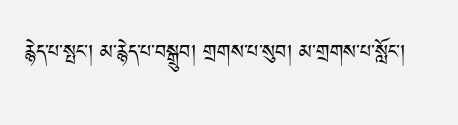རྙེད་པ་སྤང་། མ་རྙེད་པ་བསྒྲུབ། གྲགས་པ་སུབ། མ་གྲགས་པ་སློང་།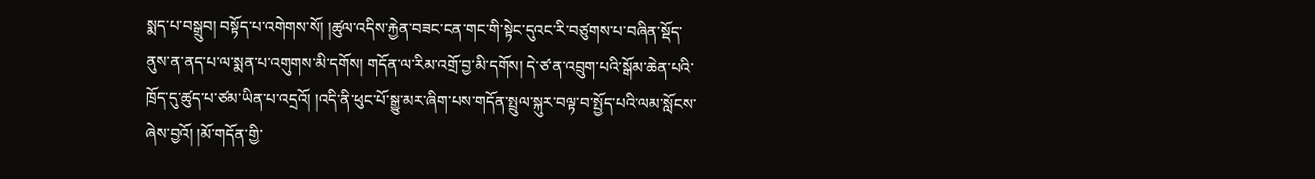སྨད་པ་བསྒྲུབ། བསྟོད་པ་འགེགས་སོ། །ཚུལ་འདིས་རྐྱེན་བཟང་ངན་གང་གི་སྟེང་དུའང་རི་བཙུགས་པ་བཞིན་སྡོད་ནུས་ན་ནད་པ་ལ་སྨན་པ་འགུགས་མི་དགོས། གདོན་ལ་རིམ་འགྲོ་བྱ་མི་དགོས། དེ་ཙ་ན་འབྲུག་པའི་སྒོམ་ཆེན་པའི་ཁྲོད་དུ་ཚུད་པ་ཙམ་ཡིན་པ་འདྲའོ། །འདི་ནི་ཕུང་པོ་སྒྱུ་མར་ཞིག་པས་གདོན་སྤྲུལ་སྐུར་བལྟ་བ་སྤྱོད་པའི་ལམ་སློངས་ཞེས་བྱའོ། །མོ་གདོན་གྱི་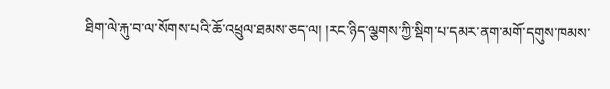ཐིག་ལེ་རྐུ་བ་ལ་སོགས་པའི་ཆོ་འཕྲུལ་ཐམས་ཅད་ལ། །རང་ཉིད་ལྕགས་ཀྱི་སྡིག་པ་དམར་ནག་མགོ་དགུས་ཁམས་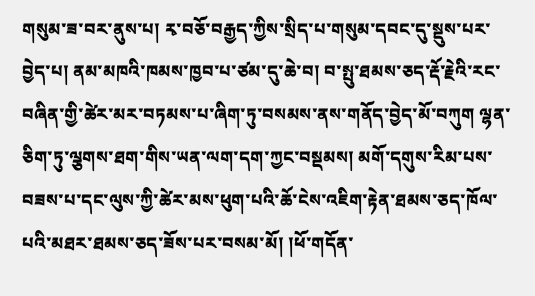གསུམ་ཟ་བར་ནུས་པ། རྭ་བཅོ་བརྒྱད་ཀྱིས་སྲིད་པ་གསུམ་དབང་དུ་སྡུས་པར་བྱེད་པ། ནམ་མཁའི་ཁམས་ཁྱབ་པ་ཙམ་དུ་ཆེ་བ། བ་སྤུ་ཐམས་ཅད་རྡོ་རྗེའི་རང་བཞིན་གྱི་ཚེར་མར་བཏམས་པ་ཞིག་ཏུ་བསམས་ནས་གནོད་བྱེད་མོ་བཀུག ལྷན་ཅིག་ཏུ་ལྕགས་ཐག་གིས་ཡན་ལག་དག་ཀྱང་བསྡམས། མགོ་དགུས་རིམ་པས་བཟས་པ་དང་ལུས་ཀྱི་ཚེར་མས་ཕུག་པའི་ཆོ་ངེས་འཇིག་རྟེན་ཐམས་ཅད་ཁོལ་པའི་མཐར་ཐམས་ཅད་ཟོས་པར་བསམ་མོ། །ཕོ་གདོན་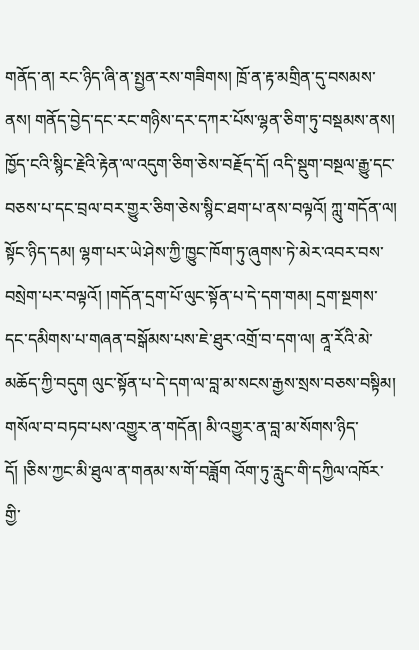གནོད་ན། རང་ཉིད་ཞི་ན་སྤྱན་རས་གཟིགས། ཁྲོ་ན་རྟ་མགྲིན་དུ་བསམས་ནས། གནོད་བྱེད་དང་རང་གཉིས་དར་དཀར་པོས་ལྷན་ཅིག་ཏུ་བསྡམས་ནས། ཁྱོད་ངའི་སྙིང་རྗེའི་རྟེན་ལ་འདུག་ཅིག་ཅེས་བརྗོད་དོ། འདི་སྡུག་བསྔལ་རྒྱུ་དང་བཅས་པ་དང་བྲལ་བར་གྱུར་ཅིག་ཅེས་སྙིང་ཐག་པ་ནས་བལྟའོ། ཀླུ་གདོན་ལ། སྟོང་ཉིད་དམ། ལྷག་པར་ཡེ་ཤེས་ཀྱི་ཁྱུང་ཁོག་ཏུ་ཞུགས་ཏེ་མེར་འབར་བས་བསྲེག་པར་བལྟའོ། །གདོན་དྲག་པོ་ལུང་སྟོན་པ་དེ་དག་གམ། དྲག་སྔགས་དང་དམིགས་པ་གཞན་བསྒོམས་པས་ཇེ་ཐུར་འགྲོ་བ་དག་ལ། ནཱ་རོའི་མེ་མཆོད་ཀྱི་བདུག ལུང་སྟོན་པ་དེ་དག་ལ་བླ་མ་སངས་རྒྱས་སྲས་བཅས་བསྟིམ། གསོལ་བ་བཏབ་པས་འགྱུར་ན་གདོན། མི་འགྱུར་ན་བླ་མ་སོགས་ཉིད་དོ། །ཅིས་ཀྱང་མི་ཐུལ་ན་གནམ་ས་གོ་བཟློག འོག་ཏུ་རླུང་གི་དཀྱིལ་འཁོར་གྱི་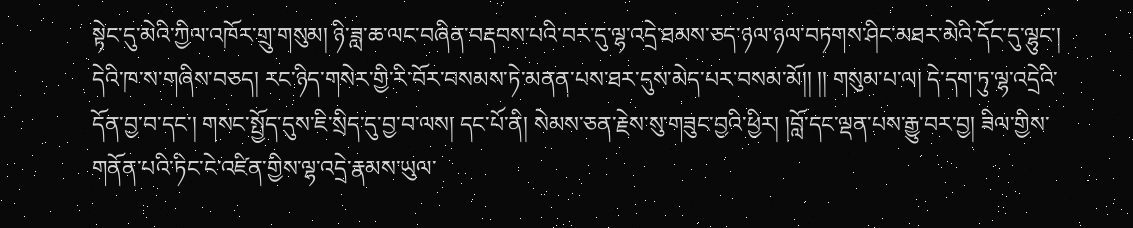སྟེང་དུ་མེའི་ཀྱིལ་འཁོར་གྲུ་གསུམ། ཉི་ཟླ་ཆ་ལང་བཞིན་བརྡབས་པའི་བར་དུ་ལྷ་འདྲེ་ཐམས་ཅད་ཉལ་ཉལ་བཏགས་ཤིང་མཐར་མེའི་དོང་དུ་ལྷུང་། དེའི་ཁ་ས་གཞིས་བཅད། རང་ཉིད་གསེར་གྱི་རི་བོར་བསམས་ཏེ་མནན་པས་ཐར་དུས་མེད་པར་བསམ་མོ།། །། གསུམ་པ་ལ། དེ་དག་ཏུ་ལྷ་འདྲེའི་དོན་བྱ་བ་དང་། གསང་སྤྱོད་དུས་ཇི་སྲིད་དུ་བྱ་བ་ལས། དང་པོ་ནི། སེམས་ཅན་རྗེས་སུ་གཟུང་བྱའི་ཕྱིར། །བློ་དང་ལྡན་པས་རྒྱུ་བར་བྱ། ཟིལ་གྱིས་གནོན་པའི་ཏིང་ངེ་འཛིན་གྱིས་ལྷ་འདྲེ་རྣམས་ཡུལ་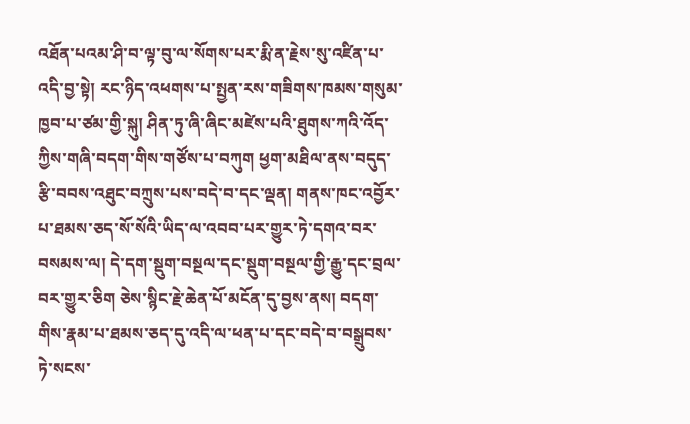འཐོན་པའམ་ཤི་བ་ལྟ་བུ་ལ་སོགས་པར་རྨི་ན་རྗེས་སུ་འཛིན་པ་འདི་བྱ་སྟེ། རང་ཉིད་འཕགས་པ་སྤྱན་རས་གཟིགས་ཁམས་གསུམ་ཁྱབ་པ་ཙམ་གྱི་སྐུ། ཤིན་ཏུ་ཞི་ཞིང་མཛེས་པའི་ཐུགས་ཀའི་འོད་ཀྱིས་གཞི་བདག་གིས་གཙོས་པ་བཀུག ཕྱག་མཐིལ་ནས་བདུད་རྩི་བབས་འཐུང་བཀྲུས་པས་བདེ་བ་དང་ལྡན། གནས་ཁང་འབྱོར་པ་ཐམས་ཅད་སོ་སོའི་ཡིད་ལ་འབབ་པར་གྱུར་ཏེ་དགའ་བར་བསམས་ལ། དེ་དག་སྡུག་བསྔལ་དང་སྡུག་བསྔལ་གྱི་རྒྱུ་དང་བྲལ་བར་གྱུར་ཅིག ཅེས་སྙིང་རྗེ་ཆེན་པོ་མངོན་དུ་བྱས་ནས། བདག་གིས་རྣམ་པ་ཐམས་ཅད་དུ་འདི་ལ་ཕན་པ་དང་བདེ་བ་བསྒྲུབས་ཏེ་སངས་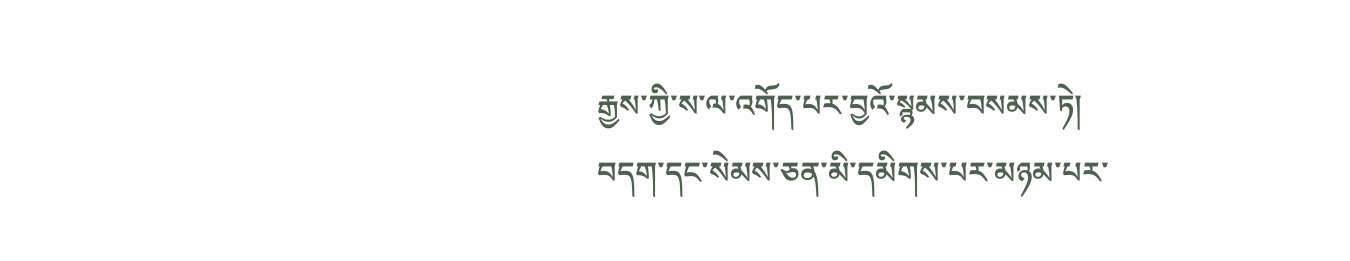རྒྱས་ཀྱི་ས་ལ་འགོད་པར་བྱའོ་སྙམས་བསམས་ཏེ། བདག་དང་སེམས་ཅན་མི་དམིགས་པར་མཉམ་པར་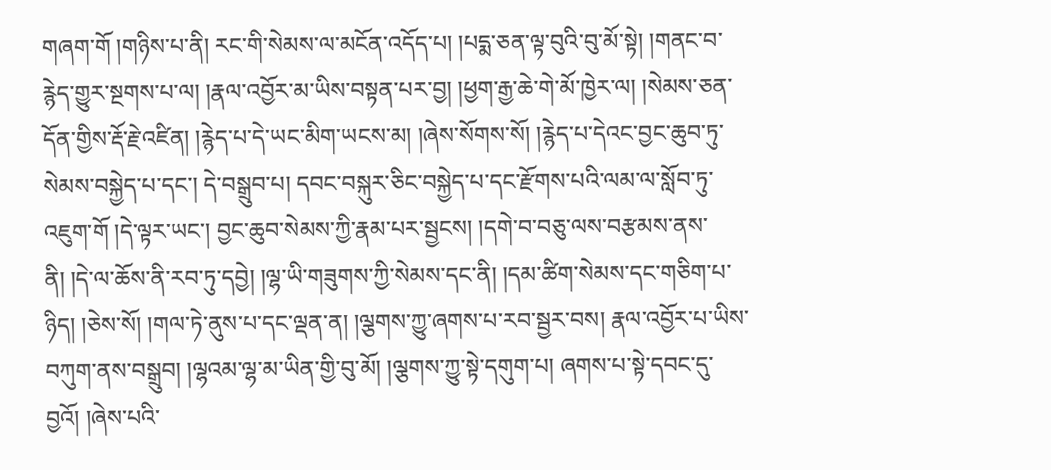གཞག་གོ །གཉིས་པ་ནི། རང་གི་སེམས་ལ་མངོན་འདོད་པ། །པདྨ་ཅན་ལྟ་བུའི་བུ་མོ་སྟེ། །གནང་བ་རྙེད་གྱུར་སྔགས་པ་ལ། །རྣལ་འབྱོར་མ་ཡིས་བསྟན་པར་བྱ། །ཕྱག་རྒྱ་ཆེ་གེ་མོ་ཁྱེར་ལ། །སེམས་ཅན་དོན་གྱིས་རྡོ་རྗེ་འཛིན། །རྙེད་པ་དེ་ཡང་མིག་ཡངས་མ། །ཞེས་སོགས་སོ། །རྙེད་པ་དེའང་བྱང་ཆུབ་ཏུ་སེམས་བསྐྱེད་པ་དང་། དེ་བསྒྲུབ་པ། དབང་བསྐུར་ཅིང་བསྐྱེད་པ་དང་རྫོགས་པའི་ལམ་ལ་སློབ་ཏུ་འཇུག་གོ །དེ་ལྟར་ཡང་། བྱང་ཆུབ་སེམས་ཀྱི་རྣམ་པར་སྦྱངས། །དགེ་བ་བཅུ་ལས་བརྩམས་ནས་ནི། །དེ་ལ་ཆོས་ནི་རབ་ཏུ་དབྱེ། །ལྷ་ཡི་གཟུགས་ཀྱི་སེམས་དང་ནི། །དམ་ཚིག་སེམས་དང་གཅིག་པ་ཉིད། །ཅེས་སོ། །གལ་ཏེ་ནུས་པ་དང་ལྡན་ན། །ལྕགས་ཀྱུ་ཞགས་པ་རབ་སྦྱར་བས། རྣལ་འབྱོར་པ་ཡིས་བཀུག་ནས་བསྒྲུབ། །ལྷའམ་ལྷ་མ་ཡིན་གྱི་བུ་མོ། །ལྕགས་ཀྱུ་སྟེ་དགུག་པ། ཞགས་པ་སྟེ་དབང་དུ་བྱའོ། །ཞེས་པའི་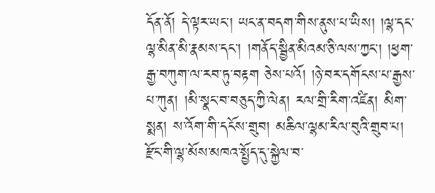དོན་ནོ། དེ་ལྟར་ཡང་། ཡང་ན་བདག་གིས་ནུས་པ་ཡིས། །ལྷ་དང་ལྷ་མིན་མི་རྣམས་དང་། །གནོད་སྦྱིན་མིའམ་ཅི་ལས་ཀྱང་། །ཕྱག་རྒྱ་བཀུག་ལ་རབ་ཏུ་བརྟག ཅེས་པའོ། །ཉེ་བར་དགོངས་པ་རྒྱས་པ་ཀུན། །མི་སྣང་བ་བཅུད་ཀྱི་ལེན། རལ་གྲི་རིག་འཛིན། མིག་སྨན། ས་འོག་གི་དངོས་གྲུབ། མཆིལ་ལྷམ་རིལ་བུའི་གྲུབ་པ། རྫོང་གི་ལྷ་མོས་མཁའ་སྤྱོད་དུ་སྐྱེལ་བ་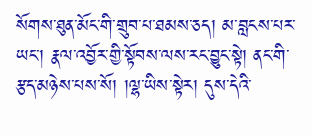སོགས་ཐུན་མོང་གི་གྲུབ་པ་ཐམས་ཅད། མ་བླངས་པར་ཡང་། རྣལ་འབྱོར་གྱི་སྟོབས་ལས་རང་བྱུང་སྟེ། ནང་གི་རྩད་མཉེས་པས་སོ། །ལྷ་ཡིས་སྟེར། དུས་དེའི་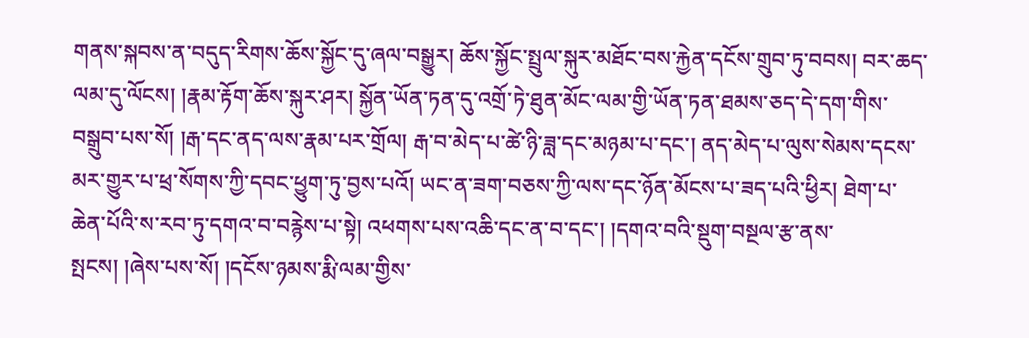གནས་སྐབས་ན་བདུད་རིགས་ཆོས་སྐྱོང་དུ་ཞལ་བསྒྱུར། ཆོས་སྐྱོང་སྤྲུལ་སྐུར་མཐོང་བས་རྐྱེན་དངོས་གྲུབ་ཏུ་བབས། བར་ཆད་ལམ་དུ་ལོངས། །རྣམ་རྟོག་ཆོས་སྐུར་ཤར། སྐྱོན་ཡོན་ཏན་དུ་འགྲོ་ཏེ་ཐུན་མོང་ལམ་གྱི་ཡོན་ཏན་ཐམས་ཅད་དེ་དག་གིས་བསྒྲུབ་པས་སོ། །རྒ་དང་ནད་ལས་རྣམ་པར་གྲོལ། རྒ་བ་མེད་པ་ཚེ་ཉི་ཟླ་དང་མཉམ་པ་དང་། ནད་མེད་པ་ལུས་སེམས་དངས་མར་གྱུར་པ་ཕྲ་སོགས་ཀྱི་དབང་ཕྱུག་ཏུ་བྱས་པའོ། ཡང་ན་ཟག་བཅས་ཀྱི་ལས་དང་ཉོན་མོངས་པ་ཟད་པའི་ཕྱིར། ཐེག་པ་ཆེན་པོའི་ས་རབ་ཏུ་དགའ་བ་བརྙེས་པ་སྟེ། འཕགས་པས་འཆི་དང་ན་བ་དང་། །དགའ་བའི་སྡུག་བསྔལ་རྩ་ནས་སྤངས། །ཞེས་པས་སོ། །དངོས་ཉམས་རྨི་ལམ་གྱིས་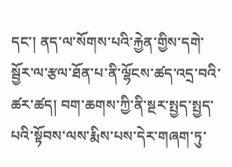དང་། ནད་ལ་སོགས་པའི་རྐྱེན་གྱིས་དགེ་སྦྱོར་ལ་རྩལ་ཐོན་པ་ནི་ལྷོངས་ཚད་འདྲ་བའི་ཚར་ཚད། བག་ཆགས་ཀྱི་ནི་སྔར་སྤྱད་སྤྱད་པའི་སྟོབས་ལས་རྨིས་པས་དེར་གཞག་ཏུ་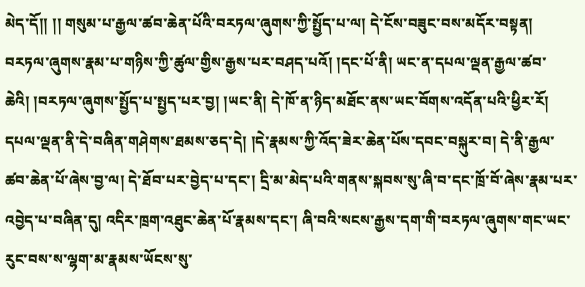མེད་དོ།། །། གསུམ་པ་རྒྱལ་ཚབ་ཆེན་པོའི་བརཏལ་ཞུགས་ཀྱི་སྤྱོད་པ་ལ། དེ་ངོས་བཟུང་བས་མདོར་བསྟན། བརཏལ་ཞུགས་རྣམ་པ་གཉིས་ཀྱི་ཚུལ་གྱིས་རྒྱས་པར་བཤད་པའོ། །དང་པོ་ནི། ཡང་ན་དཔལ་ལྡན་རྒྱལ་ཚབ་ཆེའི། །བརཏལ་ཞུགས་སྤྱོད་པ་སྤྱད་པར་བྱ། །ཡང་ནི། དེ་ཁོ་ན་ཉིད་མཐོང་ནས་ཡང་བོགས་འདོན་པའི་ཕྱིར་རོ། དཔལ་ལྡན་ནི་དེ་བཞིན་གཤེགས་ཐམས་ཅད་དེ། །དེ་རྣམས་ཀྱི་འོད་ཟེར་ཆེན་པོས་དབང་བསྐུར་བ། དེ་ནི་རྒྱལ་ཚབ་ཆེན་པོ་ཞེས་བྱ་ལ། དེ་ཐོབ་པར་བྱེད་པ་དང་། དྲི་མ་མེད་པའི་གནས་སྐབས་སུ་ཞི་བ་དང་ཁྲོ་བོ་ཞེས་རྣམ་པར་འབྱེད་པ་བཞིན་དུ། འདིར་ཁྲག་འཐུང་ཆེན་པོ་རྣམས་དང་། ཞི་བའི་སངས་རྒྱས་དག་གི་བརཏལ་ཞུགས་གང་ཡང་རུང་བས་ས་ལྷག་མ་རྣམས་ཡོངས་སུ་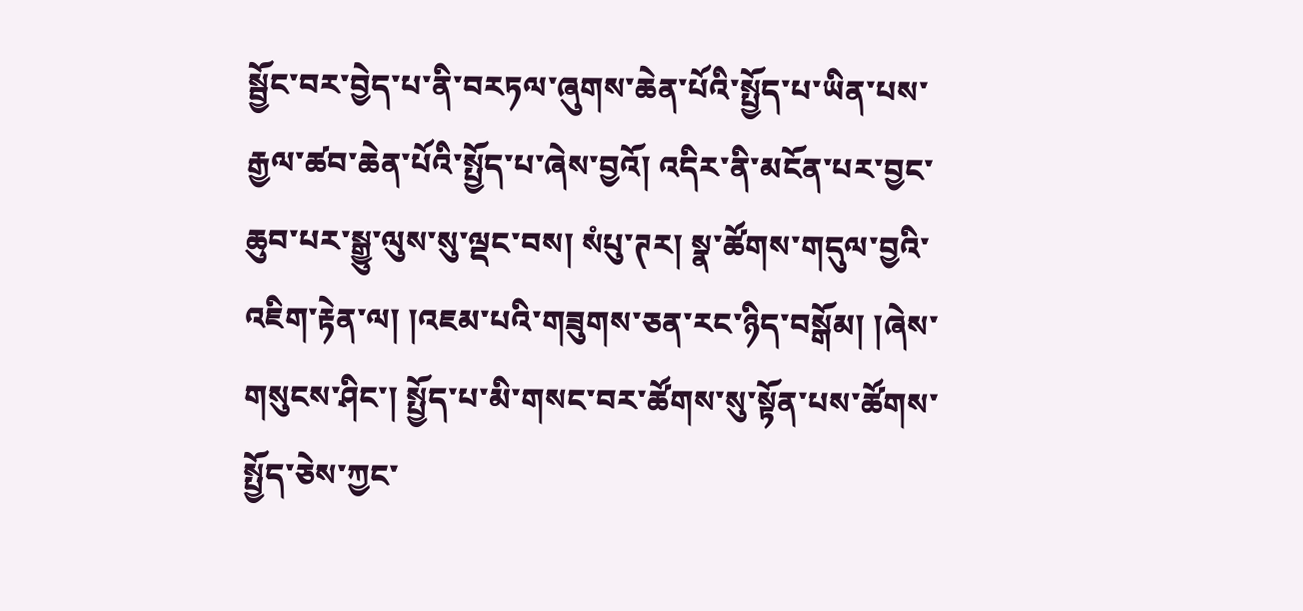སྦྱོང་བར་བྱེད་པ་ནི་བརཏལ་ཞུགས་ཆེན་པོའི་སྤྱོད་པ་ཡིན་པས་རྒྱལ་ཚབ་ཆེན་པོའི་སྤྱོད་པ་ཞེས་བྱའོ། འདིར་ནི་མངོན་པར་བྱང་ཆུབ་པར་སྒྱུ་ལུས་སུ་ལྡང་བས། སཾཔུ་ཊར། སྣ་ཚོགས་གདུལ་བྱའི་འཇིག་རྟེན་ལ། །འཇམ་པའི་གཟུགས་ཅན་རང་ཉིད་བསྒོམ། །ཞེས་གསུངས་ཤིང་། སྤྱོད་པ་མི་གསང་བར་ཚོགས་སུ་སྟོན་པས་ཚོགས་སྤྱོད་ཅེས་ཀྱང་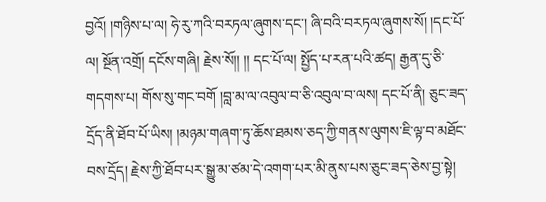བྱའོ། །གཉིས་པ་ལ། ཧེ་རུ་ཀའི་བརཏལ་ཞུགས་དང་། ཞི་བའི་བརཏལ་ཞུགས་སོ། །དང་པོ་ལ། སྔོན་འགྲོ། དངོས་གཞི། རྗེས་སོ།། །། དང་པོ་ལ། སྤྱོད་པ་རན་པའི་ཚད། རྒྱན་དུ་ཅི་གདགས་པ། གོས་སུ་གང་བགོ །བླ་མ་ལ་འབུལ་བ་ཅི་འབུལ་བ་ལས། དང་པོ་ནི། ཅུང་ཟད་དྲོད་ནི་ཐོབ་པོ་ཡིས། །མཉམ་གཞག་ཏུ་ཆོས་ཐམས་ཅད་ཀྱི་གནས་ལུགས་ཇི་ལྟ་བ་མཐོང་བས་དྲོད། རྗེས་ཀྱི་ཐོབ་པར་སྒྱུ་མ་ཙམ་དེ་འགག་པར་མི་ནུས་པས་ཅུང་ཟད་ཅེས་བྱ་སྟེ།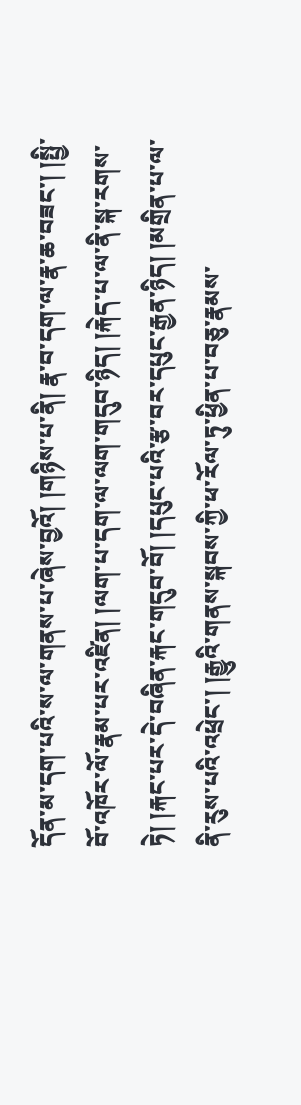དོན་མ་དག་པའི་ས་ལ་གནས་པ་ཞེས་བྱའོ། །གཉིས་པ་ནི། རྣ་བ་དག་ལ་རྣ་ཆ་བཟང་། །སྤྱི་བོ་འཁོར་ལོ་རྣམ་པར་འཛིན། །ལག་པ་དག་ལ་ལག་གདུབ་ཉིད། །རྐེད་པ་ལ་ནི་སྐ་རགས་ཏེ། །རྐང་པར་དེ་བཞིན་རྐང་གདུབ་བོ། །དཔུང་པའི་རྩ་བར་དཔུང་རྒྱན་ཉིད། །མགྲིན་པ་ལ་ནི་རུས་པའི་འཕྲེང་། །རྒྱུའི་གནས་སྐབས་ཀྱི་ཕ་རོལ་ཏུ་ཕྱིན་པ་བཅུ་རྣམས་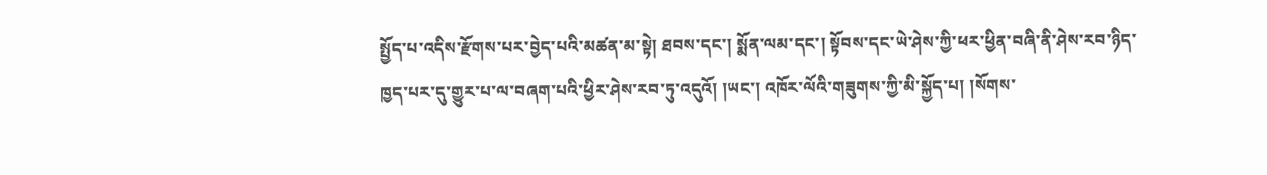སྤྱོད་པ་འདིས་རྫོགས་པར་བྱེད་པའི་མཚན་མ་སྟེ། ཐབས་དང་། སྨོན་ལམ་དང་། སྟོབས་དང་ཡེ་ཤེས་ཀྱི་ཕར་ཕྱིན་བཞི་ནི་ཤེས་རབ་ཉིད་ཁྱད་པར་དུ་གྱུར་པ་ལ་བཞག་པའི་ཕྱིར་ཤེས་རབ་ཏུ་འདུའོ། །ཡང་། འཁོར་ལོའི་གཟུགས་ཀྱི་མི་སྐྱོད་པ། །སོགས་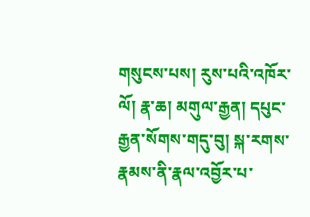གསུངས་པས། རུས་པའི་འཁོར་ལོ། རྣ་ཆ། མགུལ་རྒྱན། དཔུང་རྒྱན་སོགས་གདུ་བུ། སྐ་རགས་རྣམས་ནི་རྣལ་འབྱོར་པ་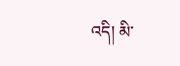འདི། མི་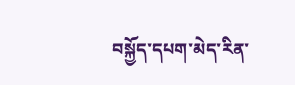བསྐྱོད་དཔག་མེད་རིན་